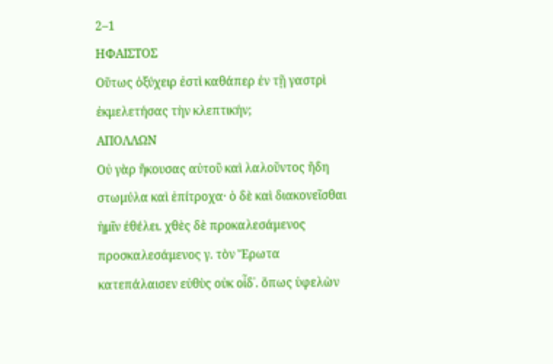2–1
ΗΦΑΙΣΤΟΣ
Οὕτως ὀξύχειρ ἐστὶ καθάπερ ἐν τῇ γαστρὶ ἐκμελετήσας τὴν κλεπτικήν;
ΑΠΟΛΛΩΝ
Οὐ γὰρ ἤκουσας αὐτοῦ καὶ λαλοῦντος ἤδη στωμύλα καὶ ἐπίτροχα· ὁ δὲ καὶ διακονεῖσθαι ἡμῖν ἐθέλει. χθὲς δὲ προκαλεσάμενος προσκαλεσάμενος γ. τὸν Ἔρωτα κατεπάλαισεν εὐθὺς οὐκ οἶδ᾽. ὅπως ὑφελὼν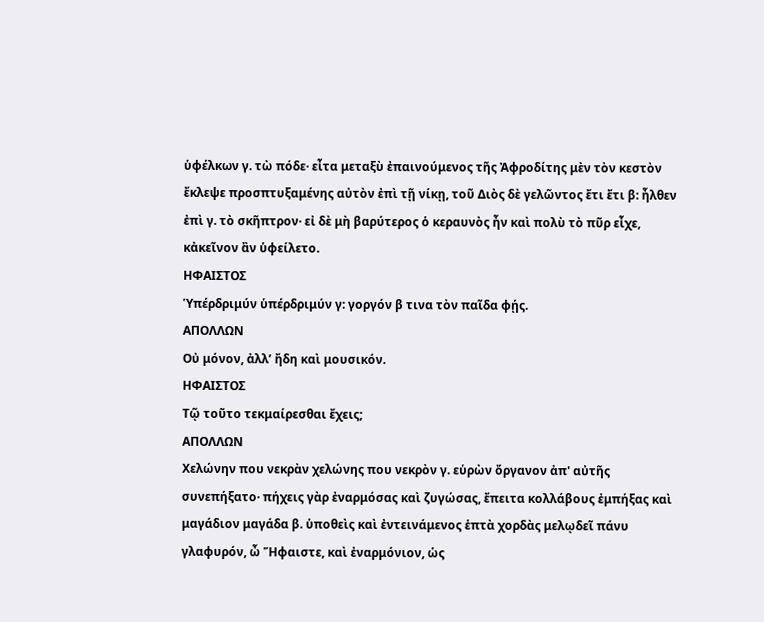ὑφέλκων γ. τὼ πόδε· εἶτα μεταξὺ ἐπαινούμενος τῆς Ἀφροδίτης μὲν τὸν κεστὸν ἔκλεψε προσπτυξαμένης αὐτὸν ἐπὶ τῇ νίκῃ, τοῦ Διὸς δὲ γελῶντος ἔτι ἔτι β: ἦλθεν ἐπὶ γ. τὸ σκῆπτρον· εἰ δὲ μὴ βαρύτερος ὁ κεραυνὸς ἦν καὶ πολὺ τὸ πῦρ εἶχε, κἀκεῖνον ἂν ὑφείλετο.
ΗΦΑΙΣΤΟΣ
Ὑπέρδριμύν ὑπέρδριμύν γ: γοργόν β τινα τὸν παῖδα φῄς.
ΑΠΟΛΛΩΝ
Οὐ μόνον, ἀλλ’ ἤδη καὶ μουσικόν.
ΗΦΑΙΣΤΟΣ
Τῷ τοῦτο τεκμαίρεσθαι ἔχεις;
ΑΠΟΛΛΩΝ
Χελώνην που νεκρὰν χελώνης που νεκρὸν γ. εὑρὼν ὄργανον ἀπ' αὐτῆς συνεπήξατο· πήχεις γὰρ ἐναρμόσας καὶ ζυγώσας, ἔπειτα κολλάβους ἐμπήξας καὶ μαγάδιον μαγάδα β. ὑποθεὶς καὶ ἐντεινάμενος ἑπτὰ χορδὰς μελῳδεῖ πάνυ γλαφυρόν, ὦ Ἥφαιστε, καὶ ἐναρμόνιον, ὡς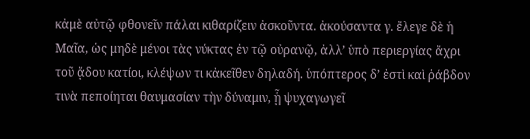κἀμὲ αὐτῷ φθονεῖν πάλαι κιθαρίζειν ἀσκοῦντα. ἀκούσαντα γ. ἔλεγε δὲ ἡ Μαῖα, ὡς μηδὲ μένοι τὰς νύκτας ἐν τῷ οὐρανῷ, ἀλλ’ ὑπὸ περιεργίας ἄχρι τοῦ ᾄδου κατίοι, κλέψων τι κἀκεῖθεν δηλαδή. ὑπόπτερος δ’ ἐστὶ καὶ ῥάβδον τινὰ πεποίηται θαυμασίαν τὴν δύναμιν, ᾗ ψυχαγωγεῖ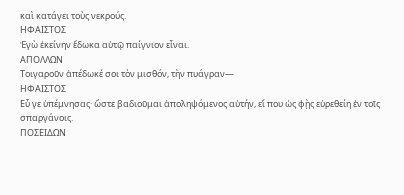καὶ κατάγει τοὺς νεκρούς.
ΗΦΑΙΣΤΟΣ
Ἐγὼ ἐκείνην ἔδωκα αὐτῷ παίγνιον εἶναι.
ΑΠΟΛΛΩΝ
Τοιγαροῦν ἀπέδωκέ σοι τὸν μισθόν, τὴν πυάγραν—
ΗΦΑΙΣΤΟΣ
Εὖ γε ὑπέμνησας· ὥστε βαδιοῦμαι ἀποληψόμενος αὐτήν, εἴ που ὡς φῂς εὑρεθείη ἐν τοῖς σπαργάνοις.
ΠΟΣΕΙΔΩΝ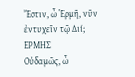Ἔστιν, ὦ Ἑρμῆ, νῦν ἐντυχεῖν τῷ Διί;
ΕΡΜΗΣ
Οὐδαμῶς, ὦ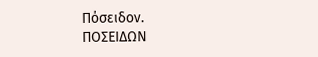Πόσειδον.
ΠΟΣΕΙΔΩΝ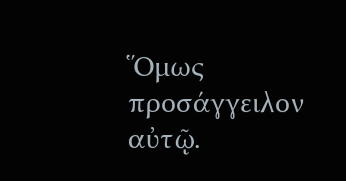Ὅμως προσάγγειλον αὐτῷ.